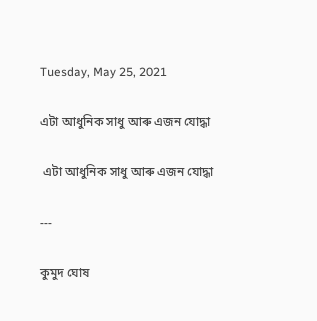Tuesday, May 25, 2021

এটা আধুনিক সাধু আৰু এজন যোদ্ধা

 এটা আধুনিক সাধু আৰু এজন যোদ্ধা

---

কুমুদ ঘোষ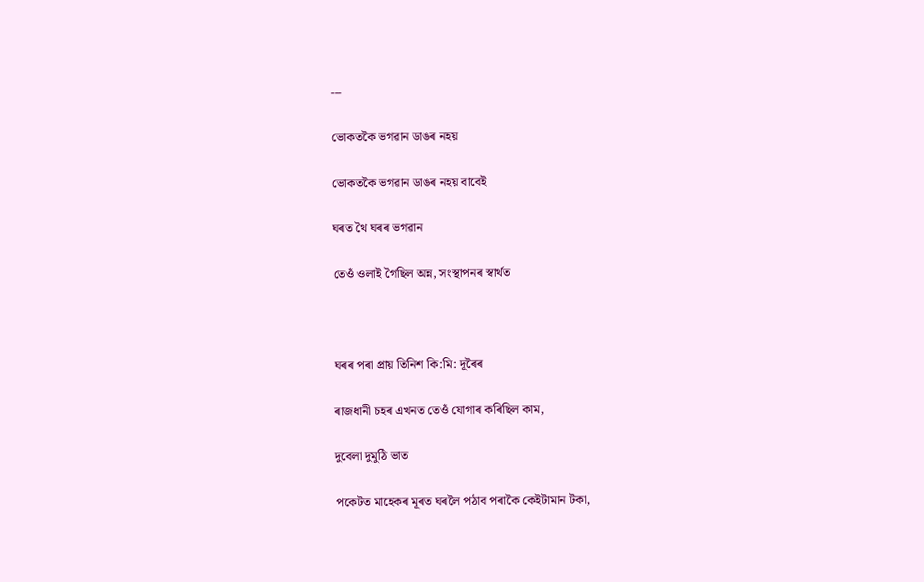---

ভোকতকৈ ভগৱান ডাঙৰ নহয়

ভোকতকৈ ভগৱান ডাঙৰ নহয় বাবেই

ঘৰত থৈ ঘৰৰ ভগৱান

তেওঁ ওলাই গৈছিল অন্ন, সংস্থাপনৰ স্বাৰ্থত



ঘৰৰ পৰা প্ৰায় তিনিশ কি:মি: দূৰৈৰ

ৰাজধানী চহৰ এখনত তেওঁ যোগাৰ কৰিছিল কাম,

দুবেলা দুমুঠি ভাত

পকেটত মাহেকৰ মূৰত ঘৰলৈ পঠাব পৰাকৈ কেইটামান টকা,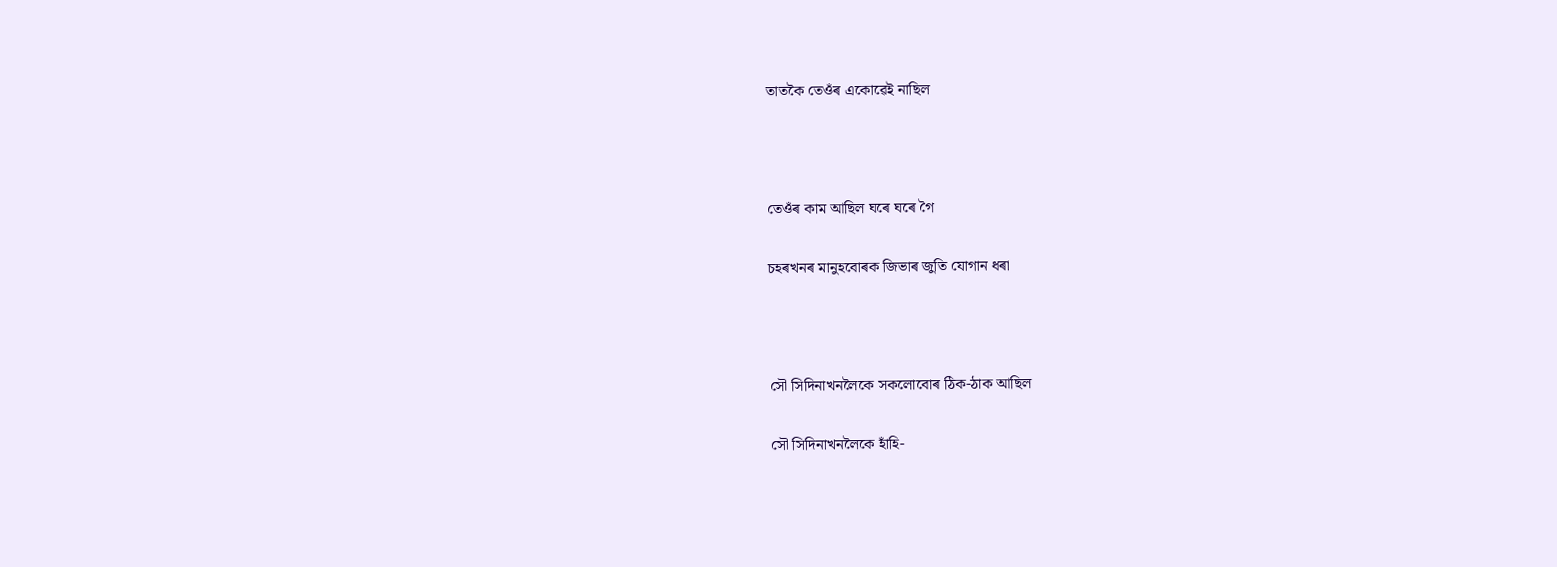তাতকৈ তেওঁৰ একোৱেই নাছিল



তেওঁৰ কাম আছিল ঘৰে ঘৰে গৈ

চহৰখনৰ মানুহবোৰক জিভাৰ জুতি যোগান ধৰা



সৌ সিদিনাখনলৈকে সকলোবোৰ ঠিক-ঠাক আছিল

সৌ সিদিনাখনলৈকে হাঁহি-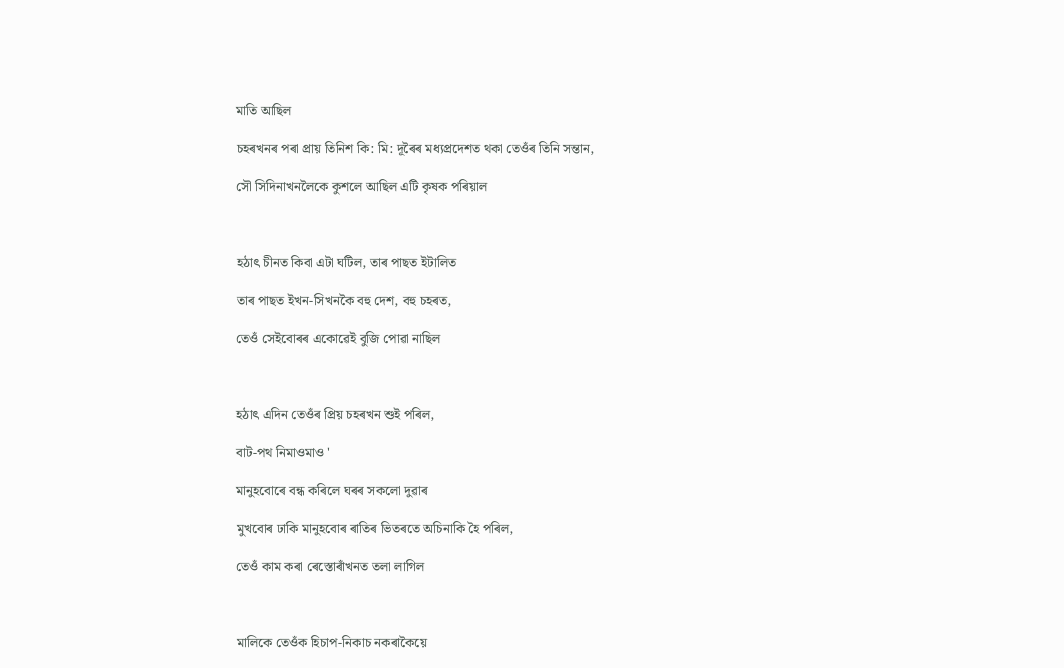মাতি আছিল

চহৰখনৰ পৰা প্ৰায় তিনিশ কি: মি: দূৰৈৰ মধ্যপ্ৰদেশত থকা তেওঁৰ তিনি সন্তান,

সৌ সিদিনাখনলৈকে কুশলে আছিল এটি কৃষক পৰিয়াল



হঠাৎ চীনত কিবা এটা ঘটিল, তাৰ পাছত ইটালিত

তাৰ পাছত ইখন-সিখনকৈ বহু দেশ, বহু চহৰত,

তেওঁ সেইবোৰৰ একোৱেই বুজি পোৱা নাছিল



হঠাৎ এদিন তেওঁৰ প্ৰিয় চহৰখন শুই পৰিল,

বাট-পথ নিমাওমাও '

মানুহবোৰে বন্ধ কৰিলে ঘৰৰ সকলো দুৱাৰ

মুখবোৰ ঢাকি মানুহবোৰ ৰাতিৰ ভিতৰতে অচিনাকি হৈ পৰিল,

তেওঁ কাম কৰা ৰেস্তোৰাঁখনত তলা লাগিল



মালিকে তেওঁক হিচাপ-নিকাচ নকৰাকৈয়ে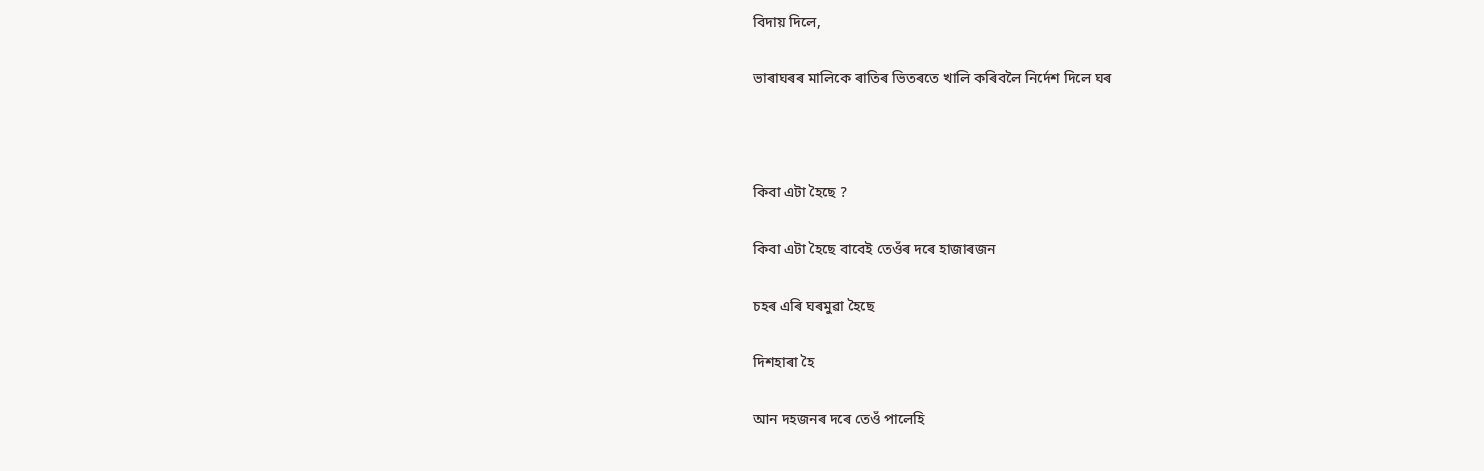বিদায় দিলে,

ভাৰাঘৰৰ মালিকে ৰাতিৰ ভিতৰতে খালি কৰিবলৈ নিৰ্দেশ দিলে ঘৰ



কিবা এটা হৈছে ?

কিবা এটা হৈছে বাবেই তেওঁৰ দৰে হাজাৰজন

চহৰ এৰি ঘৰমুৱা হৈছে

দিশহাৰা হৈ

আন দহজনৰ দৰে তেওঁ পালেহি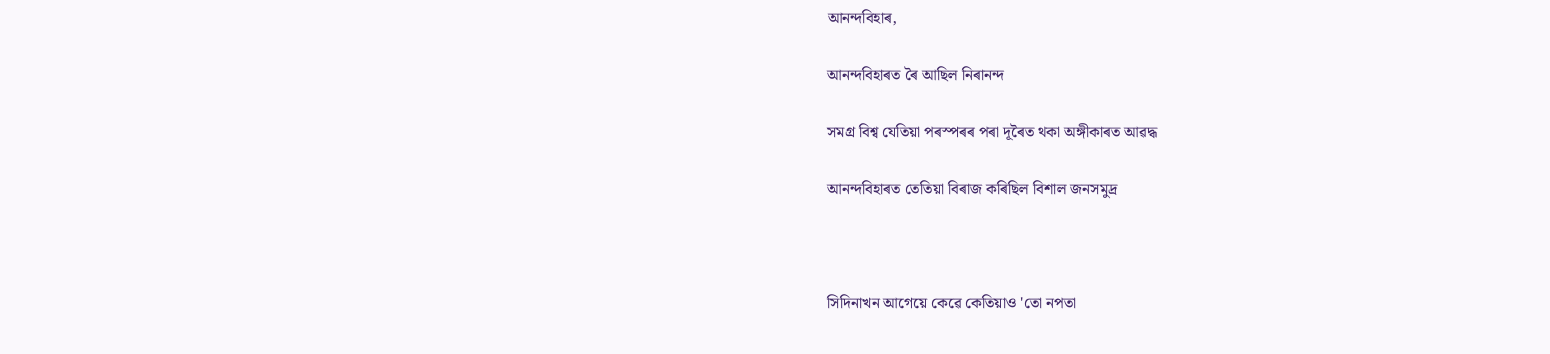আনন্দবিহাৰ,

আনন্দবিহাৰত ৰৈ আছিল নিৰানন্দ

সমগ্ৰ বিশ্ব যেতিয়া পৰস্পৰৰ পৰা দূৰৈত থকা অঙ্গীকাৰত আৱদ্ধ

আনন্দবিহাৰত তেতিয়া বিৰাজ কৰিছিল বিশাল জনসমুদ্ৰ



সিদিনাখন আগেয়ে কেৱে কেতিয়াও 'তো নপতা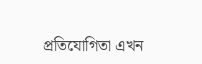প্ৰতিযোগিতা এখন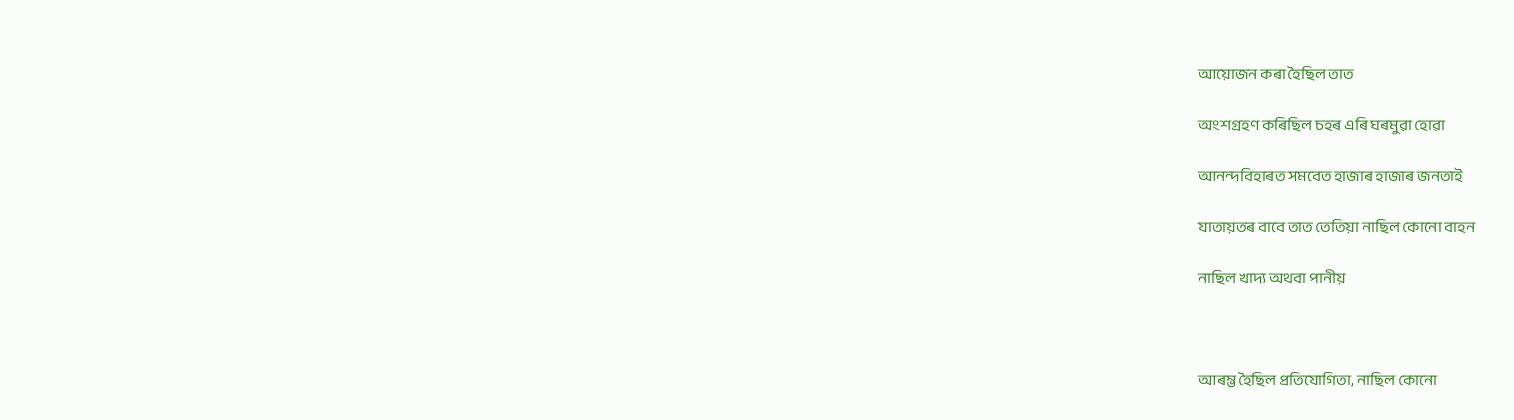আয়োজন কৰা হৈছিল তাত

অংশগ্ৰহণ কৰিছিল চহৰ এৰি ঘৰমুৱা হোৱা

আনন্দবিহাৰত সমবেত হাজাৰ হাজাৰ জনতাই

যাতায়তৰ বাবে তাত তেতিয়া নাছিল কোনো বাহন

নাছিল খাদ্য অথবা পানীয়



আৰম্ভ হৈছিল প্ৰতিযোগিতা, নাছিল কোনো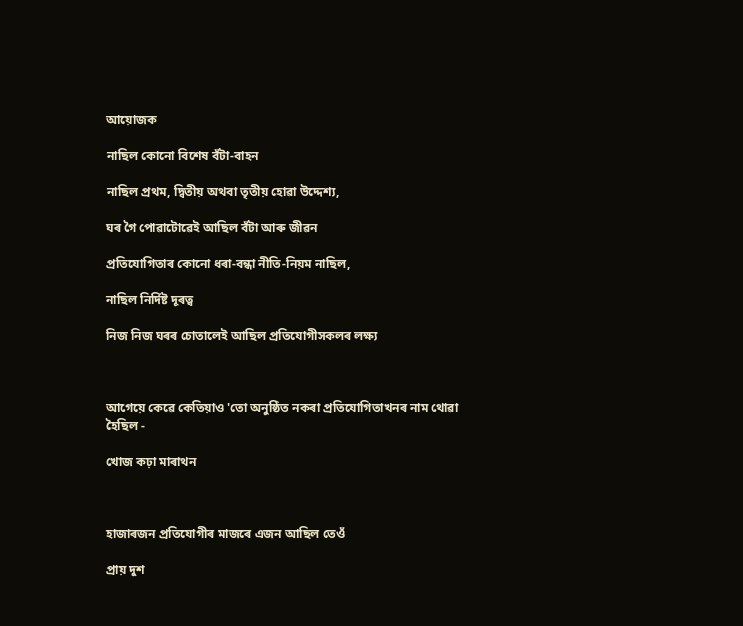আয়োজক

নাছিল কোনো বিশেষ বঁটা-বাহন

নাছিল প্ৰথম, দ্বিতীয় অথবা তৃতীয় হোৱা উদ্দেশ্য,

ঘৰ গৈ পোৱাটোৱেই আছিল বঁটা আৰু জীৱন

প্ৰতিযোগিতাৰ কোনো ধৰা-বন্ধা নীতি-নিয়ম নাছিল,

নাছিল নিৰ্দিষ্ট দূৰত্ব

নিজ নিজ ঘৰৰ চোতালেই আছিল প্ৰতিযোগীসকলৰ লক্ষ্য



আগেয়ে কেৱে কেতিয়াও 'তো অনুষ্ঠিত নকৰা প্ৰতিযোগিতাখনৰ নাম থোৱা হৈছিল -

খোজ কঢ়া মাৰাথন



হাজাৰজন প্ৰতিযোগীৰ মাজৰে এজন আছিল তেওঁ

প্ৰায় দুশ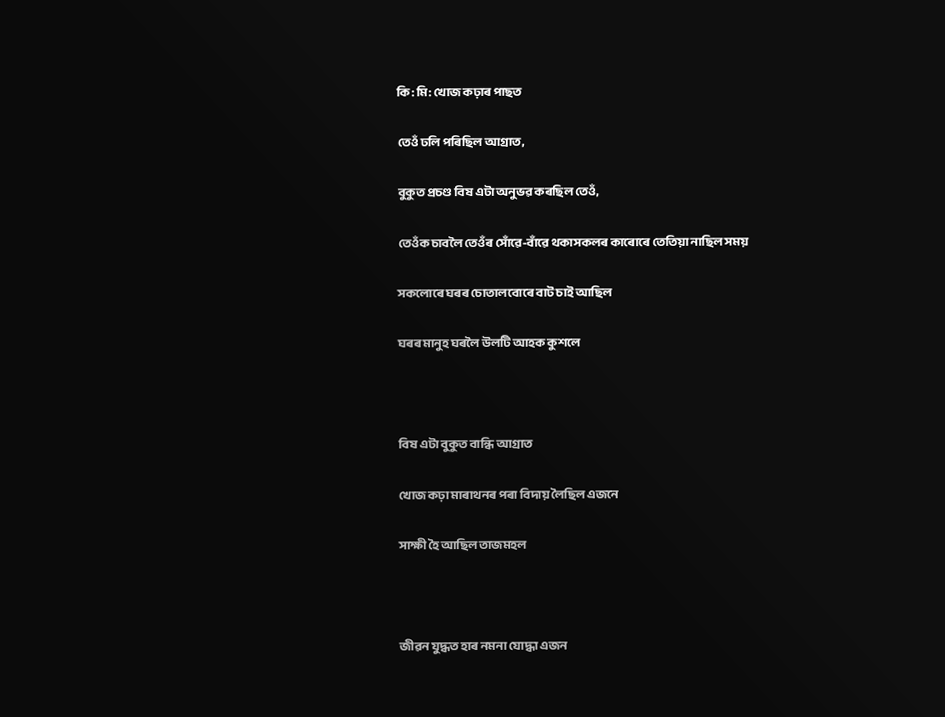কি: মি: খোজ কঢ়াৰ পাছত

তেওঁ ঢলি পৰিছিল আগ্ৰাত,

বুকুত প্ৰচণ্ড বিষ এটা অনুভৱ কৰছিল তেওঁ,

তেওঁক চাবলৈ তেওঁৰ সোঁৱে-বাঁৱে থকাসকলৰ কাৰোৰে তেতিয়া নাছিল সময়

সকলোৰে ঘৰৰ চোতালবোৰে বাট চাই আছিল

ঘৰৰ মানুহ ঘৰলৈ উলটি আহক কুশলে



বিষ এটা বুকুত বান্ধি আগ্ৰাত

খোজ কঢ়া মাৰাথনৰ পৰা বিদায় লৈছিল এজনে

সাক্ষী হৈ আছিল তাজমহল



জীৱন যুদ্ধত হাৰ নমনা যোদ্ধা এজন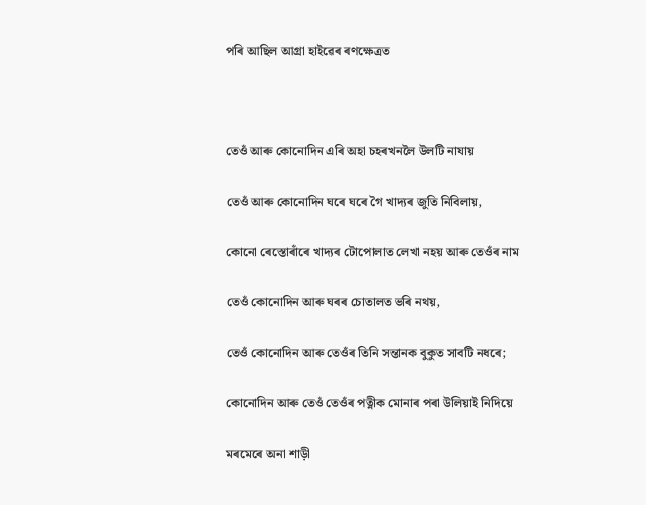পৰি আছিল আগ্ৰা হাইৱেৰ ৰণক্ষেত্ৰত



তেওঁ আৰু কোনোদিন এৰি অহা চহৰখনলৈ উলটি নাযায়

তেওঁ আৰু কোনোদিন ঘৰে ঘৰে গৈ খাদ্যৰ জুতি নিবিলায়,

কোনো ৰেস্তোৰাঁৰে খাদ্যৰ টোপোলাত লেখা নহয় আৰু তেওঁৰ নাম

তেওঁ কোনোদিন আৰু ঘৰৰ চোতালত ভৰি নথয়,

তেওঁ কোনোদিন আৰু তেওঁৰ তিনি সন্তানক বুকুত সাবটি নধৰে;

কোনোদিন আৰু তেওঁ তেওঁৰ পত্নীক মোনাৰ পৰা উলিয়াই নিদিয়ে

মৰমেৰে অনা শাড়ী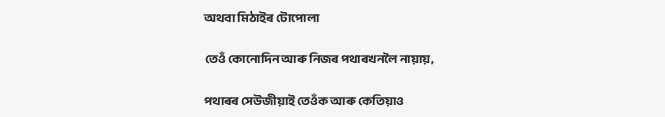অথবা মিঠাইৰ টোপোলা

তেওঁ কোনোদিন আৰু নিজৰ পথাৰখনলৈ নায়ায়,

পথাৰৰ সেউজীয়াই তেওঁক আৰু কেতিয়াও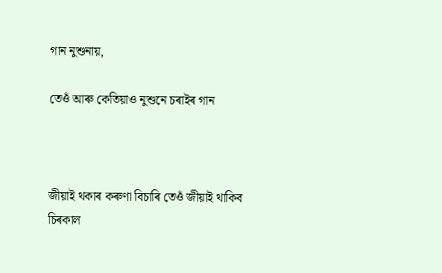গান নুশুনায়,

তেওঁ আৰু কেতিয়াও নুশুনে চৰাইৰ গান



জীয়াই থকাৰ কৰুণা বিচাৰি তেওঁ জীয়াই থাকিব চিৰকাল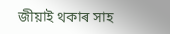জীয়াই থকাৰ সাহ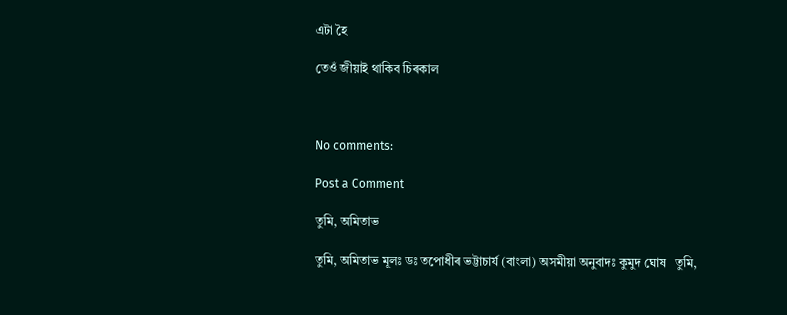এটা হৈ

তেওঁ জীয়াই থাকিব চিৰকাল



No comments:

Post a Comment

তুমি, অমিতাভ

তুমি, অমিতাভ মূলঃ ডঃ তপোধীৰ ভট্টাচার্য (বাংলা) অসমীয়া অনুবাদঃ কুমুদ ঘোষ   তুমি,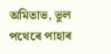অমিতাভ, ভুল পথেৰে পাহাৰ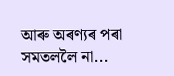আৰু অৰণ্যৰ পৰা সমতললৈ না...